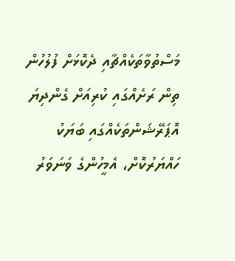މަސްތުވާތަކެއްޗާއި ދެކޮޅަށް ފުލުހުން ތިން ރަށެއްގައި ކުރިއަށް ގެންދިޔަ އޮޕަރޭޝަންތަކެއްގައި ބަޔަކު ހައްޔަރުކޮށް، އެމީހުންގެ ވަނަވަރު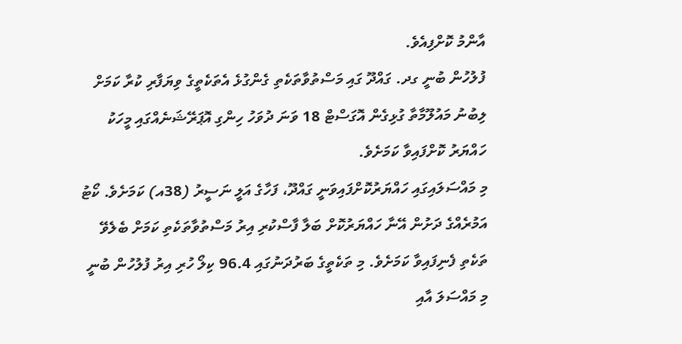އާންމު ކޮށްފިއެވެ.
ފުލުހުން ބުނީ ގދ. ގައްދޫ ގައި މަސްތުވާތަކެތި ގެންގުޅެ އެތަކެތީގެ ވިޔަފާރި ކުރާ ކަމަށް ލިބުނު މައުލޫމާތާ ގުޅިގެން އޮގަސްޓް 18 ވަނަ ދުވަހު ހިންގި އޮޕަރޭޝަނެއްގައި މީހަކު ހައްޔަރު ކޮށްފައިވާ ކަމަށެވެ.
މި މައްސަލައިގައި ހައްޔަރުކޮށްފައިވަނީ ގައްދޫ، ފަހާގެ އަލީ ނަސީރު (38އ) ކަމަށެވެ. ކޯޓު އަމުރެއްގެ ދަށުން އޭނާ ހައްޔަރުކޮށް ބަލާ ފާސްކުރި އިރު މަސްތުވާތަކެތި ކަމަށް ބެލެވޭ ތަކެތި ފެނިފައިވާ ކަމަށެވެ. މި ތަކެތީގެ ބަރުދަނުގައި 96.4 ކިލޯ ހުރި އިރު ފުލުހުން ބުނީ މި މައްސަލަ އާއި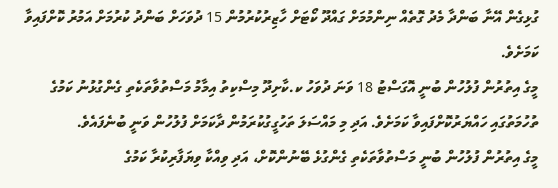ގުޅިގެން އޭނާ ބަންދާ މެދު ގޮތެއް ނިންމުމަށް ގައްދޫ ކޯޓަށް ހާޒިރުކުރުމުން 15 ދުވަހަށް ބަންދު ކުރުމަށް އަމުރު ކޮށްފައިވާ ކަމަށެވެ.
މީގެ އިތުރުން ފުލުހުން ބުނީ އޮގަސްޓު 18 ވަނަ ދުވަހު ކ.ކާށިދޫ މިސްކިތު އިމާމު މަސްތުވާތަކެތި ގެންގުޅުނު ކަމުގެ ތުހުމަތުގައި ހައްޔަރުކޮށްފައިވާ ކަމަށެވެ. އަދި މި މައްސަލަ ތަހުގީގުކުރަމުން ދާކަމަށް ފުލުހުން ވަނީ ބުނެފައެވެ.
މީގެ އިތުރުން ފުލުހުން ބުނީ މަސްތުވާތަކެތި ގެންގުޅެ ބޭނުންކޮށް، އަދި ވިއްކާ ވިޔަފާރިކުރާ ކަމުގެ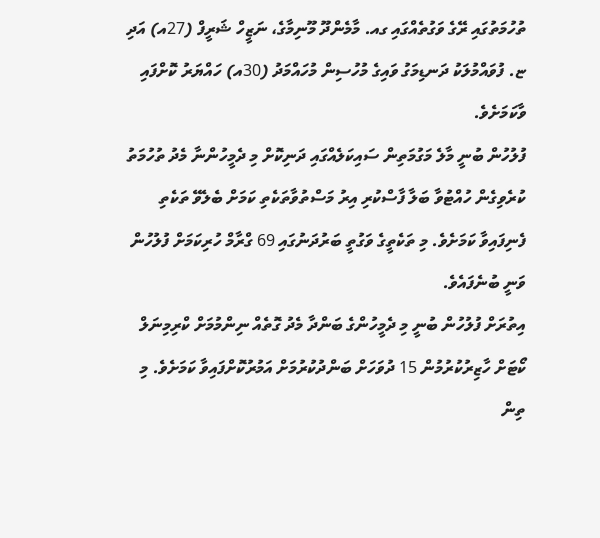ތުހުމަތުގައި ރޭގެ ވަގުތެއްގައި ގއ. މާމެންދޫ މޫނިމާގެ، ނަޒީހް ޝަރީފް (27އ) އަދި ޏ. ފުވައްމުލަކު ދަނޑިމަގު ވައިގެ މުހުސިން މުހައްމަދު (30އ) ހައްޔަރު ކޮށްފައި ވާކަމަށެވެ.
ފުލުހުން ބުނީ މާލެ މަގުމަތިން ސައިކަލެއްގައި ދަނިކޮށް މި ދެމީހުންނާ މެދު ތުހުމަތު ކުރެވިގެން ހުއްޓުވާ ބަލާ ފާސްކުރި އިރު މަސްތުވާތަކެތި ކަމަށް ބެލެވޭ ތަކެތި ފެނިފައިވާ ކަމަށެވެ. މި ތަކެތީގެ ވަގުތީ ބަރުދަނުގައި 69 ގްރާމް ހުރިކަމަށް ފުލުހުން ވަނީ ބުނެފައެވެ.
އިތުރަށް ފުލުހުން ބުނީ މި ދެމީހުންގެ ބަންދާ މެދު ގޮތެއް ނިންމުމަށް ކްރިމިނަލް ކޯޓަށް ހާޒިރުކުރުމުން 15 ދުވަހަށް ބަންދުކުރުމަށް އަމުރުކޮށްފައިވާ ކަމަށެވެ. މި ތިން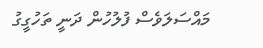މައްސަލަވެސް ފުލުހުން ދަނީ ތަހުގީގު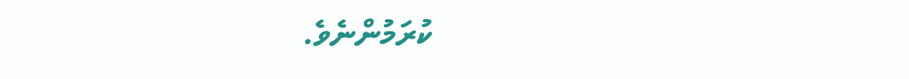ކުރަމުންނެވެ.